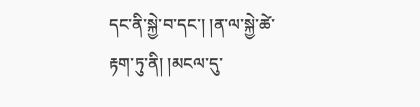དང་ནི་སྐྱེ་བ་དང་། །ན་ལ་སྐྱེ་ཚེ་རྟག་ཏུ་ནི། །མངལ་དུ་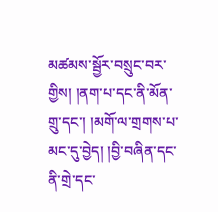མཚམས་སྦྱོར་བསྲུང་བར་གྱིས། །ནག་པ་དང་ནི་མོན་གྲུ་དང་། །མགོ་ལ་གྲགས་པ་མང་དུ་བྱེད། །བྱི་བཞིན་དང་ནི་གྲེ་དང་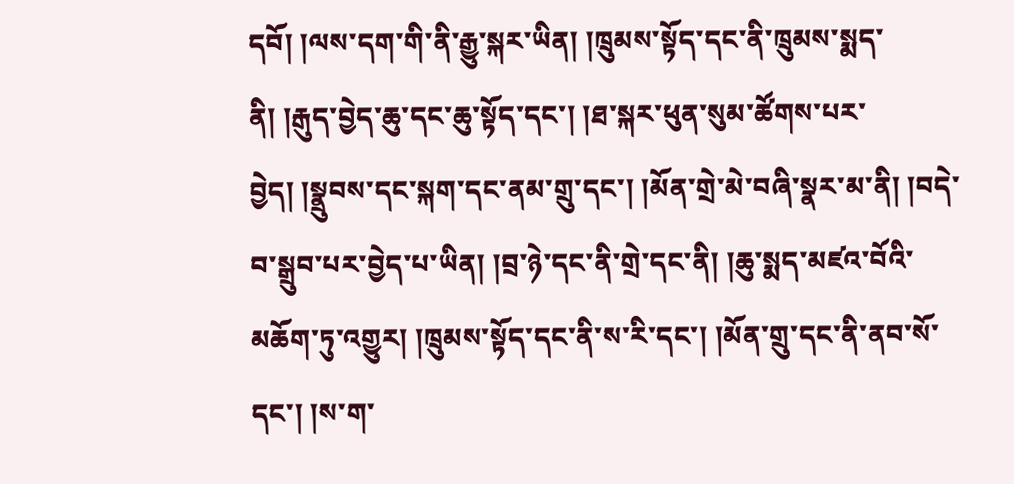དབོ། །ལས་དག་གི་ནི་རྒྱུ་སྐར་ཡིན། །ཁྲུམས་སྟོད་དང་ནི་ཁྲུམས་སྨད་ནི། །རྒུད་བྱེད་ཆུ་དང་ཆུ་སྟོད་དང་། །ཐ་སྐར་ཕུན་སུམ་ཚོགས་པར་བྱེད། །སྣྲུབས་དང་སྐག་དང་ནམ་གྲུ་དང་། །མོན་གྲེ་མེ་བཞི་སྣར་མ་ནི། །བདེ་བ་སྒྲུབ་པར་བྱེད་པ་ཡིན། །བྲ་ཉེ་དང་ནི་གྲེ་དང་ནི། །ཆུ་སྨད་མཛའ་བོའི་མཆོག་ཏུ་འགྱུར། །ཁྲུམས་སྟོད་དང་ནི་ས་རི་དང་། །མོན་གྲུ་དང་ནི་ནབ་སོ་དང་། །ས་ག་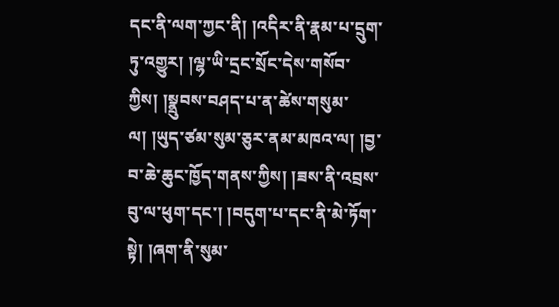དང་ནི་ལག་ཀྱང་ནི། །འདིར་ནི་རྣམ་པ་དྲུག་ཏུ་འགྱུར། །ལྷ་ཡི་དྲང་སྲོང་དེས་གསོབ་ཀྱིས། །སྣྲུབས་བཤད་པ་ན་ཚེས་གསུམ་ལ། །ཡུད་ཙམ་སུམ་ཅུར་ནམ་མཁའ་ལ། །བྱ་བ་ཆེ་ཆུང་ཁྱོད་གནས་ཀྱིས། །ཟས་ནི་འབྲས་བུ་ལ་ཕུག་དང་། །བདུག་པ་དང་ནི་མེ་ཏོག་སྟེ། །ཞག་ནི་སུམ་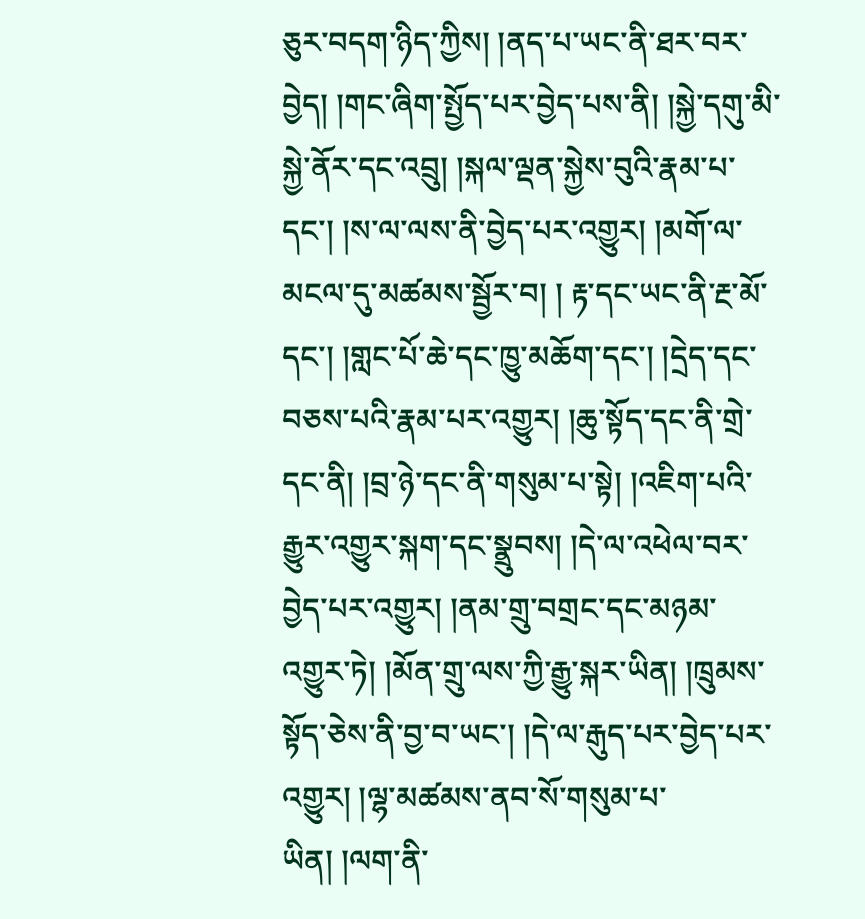ཅུར་བདག་ཉིད་ཀྱིས། །ནད་པ་ཡང་ནི་ཐར་བར་བྱེད། །གང་ཞིག་སྤྱོད་པར་བྱེད་པས་ནི། །སྐྱེ་དགུ་མི་སྐྱེ་ནོར་དང་འབྲུ། །སྐལ་ལྡན་སྐྱེས་བུའི་རྣམ་པ་དང་། །ས་ལ་ལས་ནི་བྱེད་པར་འགྱུར། །མགོ་ལ་མངལ་དུ་མཚམས་སྦྱོར་བ། ། རྟ་དང་ཡང་ནི་རྔ་མོ་དང་། །གླང་པོ་ཆེ་དང་ཁྱུ་མཆོག་དང་། །དྲེད་དང་བཅས་པའི་རྣམ་པར་འགྱུར། །ཆུ་སྟོད་དང་ནི་གྲེ་དང་ནི། །བྲ་ཉེ་དང་ནི་གསུམ་པ་སྟེ། །འཇིག་པའི་རྒྱུར་འགྱུར་སྐག་དང་སྣྲུབས། །དེ་ལ་འཕེལ་བར་བྱེད་པར་འགྱུར། །ནམ་གྲུ་བགྲང་དང་མཉམ་འགྱུར་ཏེ། །མོན་གྲུ་ལས་ཀྱི་རྒྱུ་སྐར་ཡིན། །ཁྲུམས་སྟོད་ཅེས་ནི་བྱ་བ་ཡང་། །དེ་ལ་རྒུད་པར་བྱེད་པར་འགྱུར། །ལྷ་མཚམས་ནབ་སོ་གསུམ་པ་ཡིན། །ལག་ནི་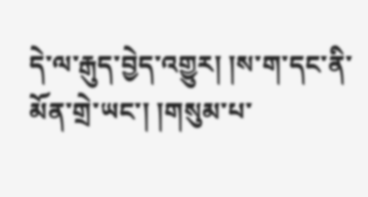དེ་ལ་རྒུད་བྱེད་འགྱུར། །ས་ག་དང་ནི་མོན་གྲེ་ཡང་། །གསུམ་པ་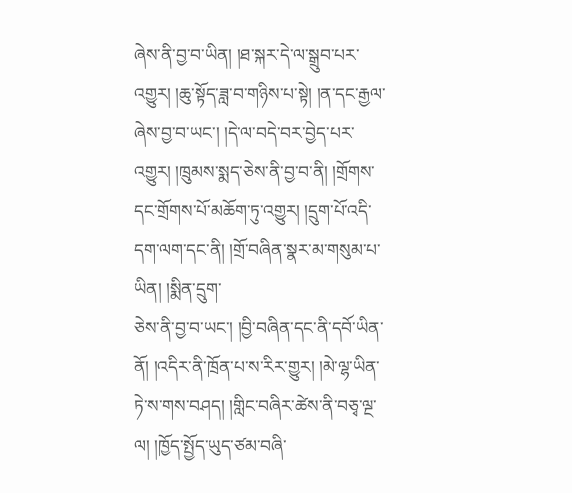ཞེས་ནི་བྱ་བ་ཡིན། །ཐ་སྐར་དེ་ལ་སྒྲུབ་པར་འགྱུར། །ཆུ་སྟོད་ཟླ་བ་གཉིས་པ་སྟེ། །ན་དང་རྒྱལ་ཞེས་བྱ་བ་ཡང་། །དེ་ལ་བདེ་བར་བྱེད་པར་འགྱུར། །ཁྲུམས་སྨད་ཅེས་ནི་བྱ་བ་ནི། །གྲོགས་དང་གྲོགས་པོ་མཆོག་ཏུ་འགྱུར། །དྲུག་པོ་འདི་དག་ལག་དང་ནི། །གྲོ་བཞིན་སྣར་མ་གསུམ་པ་ཡིན། །སྨིན་དྲུག་
ཅེས་ནི་བྱ་བ་ཡང་། །བྱི་བཞིན་དང་ནི་དབོ་ཡིན་ནོ། །འདིར་ནི་ཁྲོན་པ་ས་རིར་གྱུར། །མེ་ལྷ་ཡིན་ཏེ་ས་གས་བཤད། །གླིང་བཞིར་ཚེས་ནི་བཅྭ་ལྔ་ལ། །ཁྱོད་སྤྱོད་ཡུད་ཙམ་བཞི་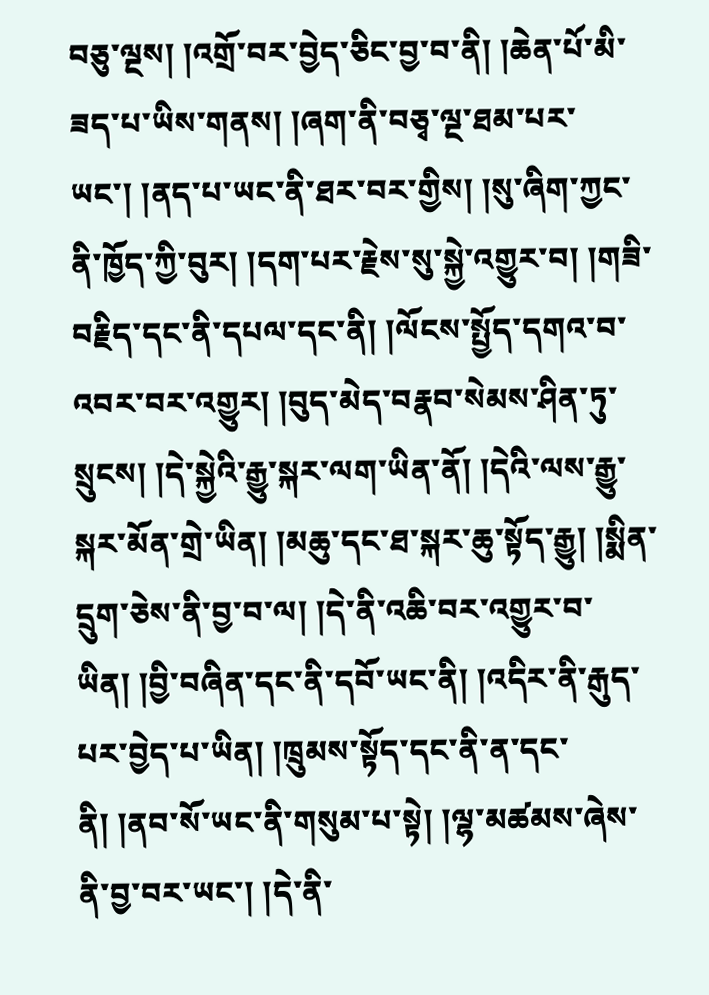བཅུ་ལྔས། །འགྲོ་བར་བྱེད་ཅིང་བྱ་བ་ནི། །ཆེན་པོ་མི་ཟད་པ་ཡིས་གནས། །ཞག་ནི་བཅྭ་ལྔ་ཐམ་པར་ཡང་། །ནད་པ་ཡང་ནི་ཐར་བར་གྱིས། །སུ་ཞིག་ཀྱང་ནི་ཁྱོད་ཀྱི་བུར། །དག་པར་རྗེས་སུ་སྐྱེ་འགྱུར་བ། །གཟི་བརྗིད་དང་ནི་དཔལ་དང་ནི། །ལོངས་སྤྱོད་དགའ་བ་འབར་བར་འགྱུར། །བུད་མེད་བརྣབ་སེམས་ཤིན་ཏུ་སྲུངས། །དེ་སྐྱེའི་རྒྱུ་སྐར་ལག་ཡིན་ནོ། །དེའི་ལས་རྒྱུ་སྐར་མོན་གྲེ་ཡིན། །མཆུ་དང་ཐ་སྐར་ཆུ་སྟོད་རྒྱུ། །སྨིན་དྲུག་ཅེས་ནི་བྱ་བ་ལ། །དེ་ནི་འཆི་བར་འགྱུར་བ་ཡིན། །བྱི་བཞིན་དང་ནི་དབོ་ཡང་ནི། །འདིར་ནི་རྒུད་པར་བྱེད་པ་ཡིན། །ཁྲུམས་སྟོད་དང་ནི་ན་དང་ནི། །ནབ་སོ་ཡང་ནི་གསུམ་པ་སྟེ། །ལྷ་མཚམས་ཞེས་ནི་བྱ་བར་ཡང་། །དེ་ནི་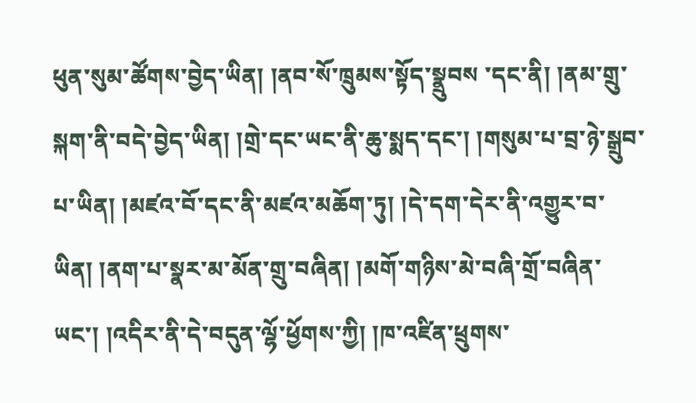ཕུན་སུམ་ཚོགས་བྱེད་ཡིན། །ནབ་སོ་ཁྲུམས་སྟོད་སྣྲུབས ་དང་ནི། །ནམ་གྲུ་སྐག་ནི་བདེ་བྱེད་ཡིན། །གྲེ་དང་ཡང་ནི་ཆུ་སྨད་དང་། །གསུམ་པ་བྲ་ཉེ་སྒྲུབ་པ་ཡིན། །མཛའ་བོ་དང་ནི་མཛའ་མཆོག་ཏུ། །དེ་དག་དེར་ནི་འགྱུར་བ་ཡིན། །ནག་པ་སྣར་མ་མོན་གྲུ་བཞིན། །མགོ་གཉིས་མེ་བཞི་གྲོ་བཞིན་ཡང་། །འདིར་ནི་དེ་བདུན་ལྷོ་ཕྱོགས་ཀྱི། །ཁ་འཛིན་ཕྲུགས་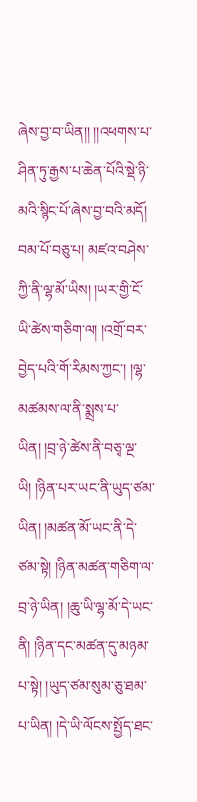ཞེས་བྱ་བ་ཡིན།། །།འཕགས་པ་ཤིན་ཏུ་རྒྱས་པ་ཆེན་པོའི་སྡེ་ཉི་མའི་སྙིང་པོ་ཞེས་བྱ་བའི་མདོ། བམ་པོ་བཅུ་པ། མཛའ་བཤེས་ཀྱི་ནི་ལྷ་མོ་ཡིས། །ཡར་གྱི་ངོ་ཡི་ཚེས་གཅིག་ལ། །འགྲོ་བར་བྱེད་པའི་གོ་རིམས་ཀྱང་། །ལྷ་མཚམས་ལ་ནི་སྨྲས་པ་ཡིན། །བྲ་ཉེ་ཚེས་ནི་བཅྭ་ལྔ་ཡི། །ཉིན་པར་ཡང་ནི་ཡུད་ཙམ་ཡིན། །མཚན་མོ་ཡང་ནི་དེ་ཙམ་སྟེ། །ཉིན་མཚན་གཅིག་ལ་བྲ་ཉེ་ཡིན། །ཆུ་ཡི་ལྷ་མོ་དེ་ཡང་ནི། །ཉིན་དང་མཚན་དུ་མཉམ་པ་སྟེ། །ཡུད་ཙམ་སུམ་ཅུ་ཐམ་པ་ཡིན། །དེ་ཡི་ལོངས་སྤྱོད་ཐང་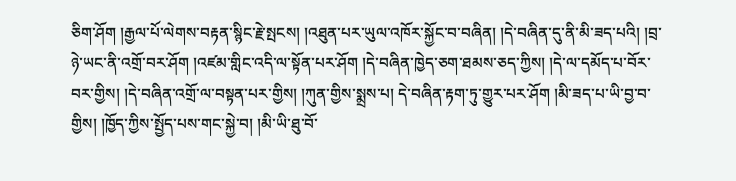ཅིག་ཤོག །རྒྱལ་པོ་ལེགས་བརྟན་སྙིང་རྗེ་སྤངས། །འཐུན་པར་ཡུལ་འཁོར་སྐྱོང་བ་བཞིན། །དེ་བཞིན་དུ་ནི་མི་ཟད་པའི། །བྲ་
ཉེ་ཡང་ནི་འགྲོ་བར་ཤོག །འཛམ་གླིང་འདི་ལ་སྟོན་པར་ཤོག །དེ་བཞིན་ཁྱེད་ཅག་ཐམས་ཅད་ཀྱིས། །དེ་ལ་དམོད་པ་བོར་བར་གྱིས། །དེ་བཞིན་འགྲོ་ལ་བསྟན་པར་གྱིས། །ཀུན་གྱིས་སྨྲས་པ། དེ་བཞིན་རྟག་ཏུ་གྱུར་པར་ཤོག །མི་ཟད་པ་ཡི་བྱ་བ་གྱིས། །ཁྱོད་ཀྱིས་སྤྱོད་པས་གང་སྐྱེ་བ། །མི་ཡི་ཐུ་བོ་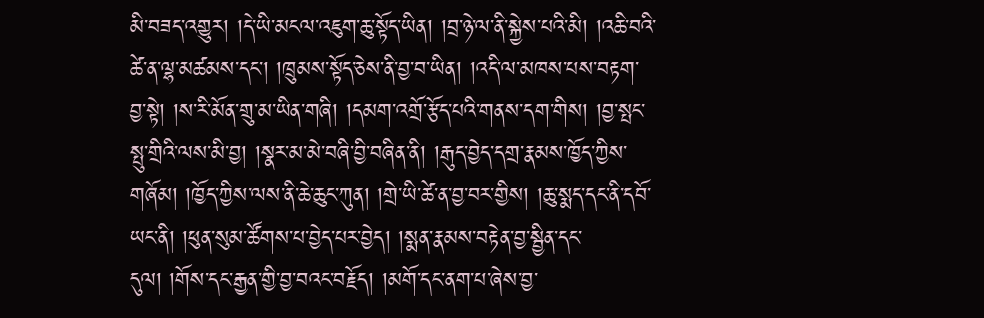མི་བཟད་འགྱུར། །དེ་ཡི་མངལ་འཇུག་ཆུ་སྟོད་ཡིན། །བྲ་ཉེ་ལ་ནི་སྐྱེས་པའི་མི། །འཆི་བའི་ཚེ་ན་ལྷ་མཚམས་དང་། །ཁྲུམས་སྟོད་ཅེས་ནི་བྱ་བ་ཡིན། །འདི་ལ་མཁས་པས་བརྟག་བྱ་སྟེ། །ས་རི་མོན་གྲུ་མ་ཡིན་གཞི། །དམག་འགྲོ་རྩོད་པའི་གནས་དག་གིས། །བྱ་སྤང་སྤུ་གྲིའི་ལས་མི་བྱ། །སྣར་མ་མེ་བཞི་བྱི་བཞིན་ནི། །རྒུད་བྱེད་དགྲ་རྣམས་ཁྱོད་ཀྱིས་གཞོམ། །ཁྱོད་ཀྱིས་ལས་ནི་ཆེ་ཆུང་ཀུན། །གྲེ་ཡི་ཚེ་ན་བྱ་བར་གྱིས། །ཆུ་སྨད་དང་ནི་དབོ་ཡང་ནི། །ཕུན་སུམ་ཚོགས་པ་བྱེད་པར་བྱེད། །སྨན་རྣམས་བརྟེན་བྱ་སྦྱིན་དང་དུལ། །གོས་དང་རྒྱན་གྱི་བྱ་བའང་བརྗོད། །མགོ་དང་ནག་པ་ཞེས་བྱ་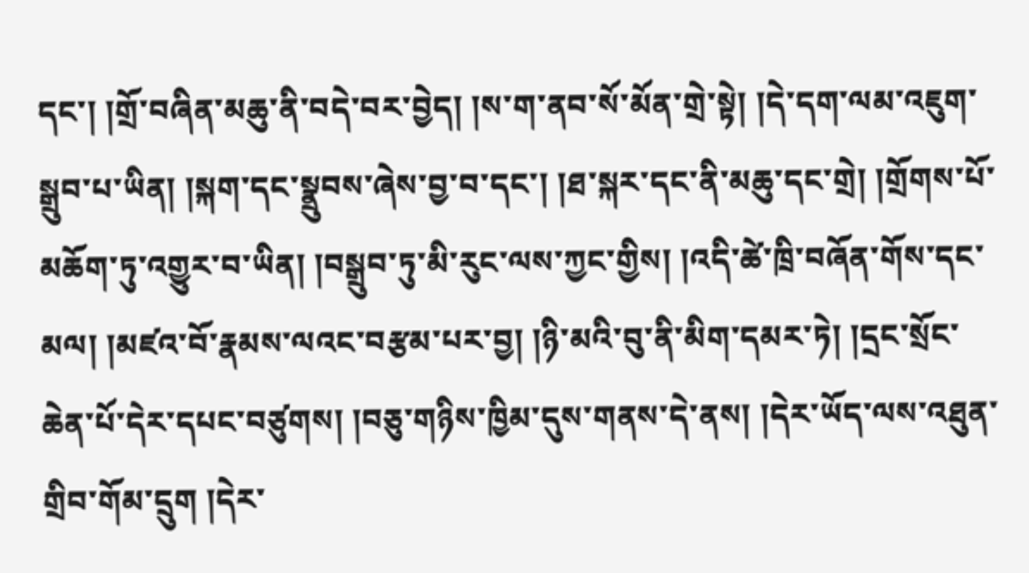དང་། །གྲོ་བཞིན་མཆུ་ནི་བདེ་བར་བྱེད། །ས་ག་ནབ་སོ་མོན་གྲེ་སྟེ། །དེ་དག་ལམ་འཇུག་སྒྲུབ་པ་ཡིན། །སྐག་དང་སྣྲུབས་ཞེས་བྱ་བ་དང་། །ཐ་སྐར་དང་ནི་མཆུ་དང་གྲེ། །གྲོགས་པོ་མཆོག་ཏུ་འགྱུར་བ་ཡིན། །བསྒྲུབ་ཏུ་མི་རུང་ལས་ཀྱང་གྱིས། །འདི་ཚེ་ཁྲི་བཞོན་གོས་དང་མལ། །མཛའ་བོ་རྣམས་ལའང་བརྩམ་པར་བྱ། །ཉི་མའི་བུ་ནི་མིག་དམར་ཏེ། །དྲང་སྲོང་ཆེན་པོ་དེར་དཔང་བཙུགས། །བཅུ་གཉིས་ཁྱིམ་དུས་གནས་དེ་ནས། །དེར་ཡོད་ལས་འཐུན་གྲིབ་གོམ་དྲུག །དེར་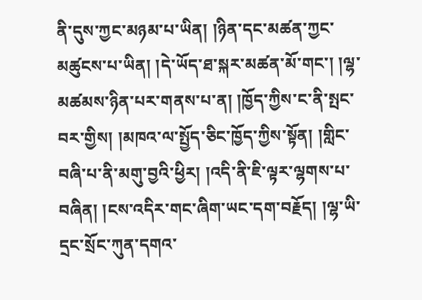ནི་དུས་ཀྱང་མཉམ་པ་ཡིན། །ཉིན་དང་མཚན་ཀྱང་མཚུངས་པ་ཡིན། །དེ་ཡོད་ཐ་སྐར་མཚན་མོ་གང་། །ལྷ་མཚམས་ཉིན་པར་གནས་པ་ན། །ཁྱོད་ཀྱིས་ང་ནི་སྤང་བར་གྱིས། །མཁའ་ལ་སྤྱོད་ཅིང་ཁྱོད་ཀྱིས་སྟོན། །གླིང་བཞི་པ་ནི་མགུ་བྱའི་ཕྱིར། །འདི་ནི་ཇི་ལྟར་ལྷགས་པ་བཞིན། །ངས་འདིར་གང་ཞིག་ཡང་དག་བརྗོད། །ལྷ་ཡི་དྲང་སྲོང་ཀུན་དགའ་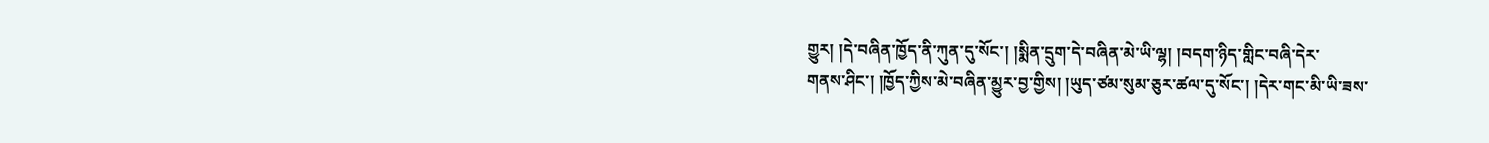གྱུར། །དེ་བཞིན་ཁྱོད་ནི་ཀུན་དུ་སོང་། །སྨིན་དྲུག་དེ་བཞིན་མེ་ཡི་ལྷ། །བདག་ཉིད་གླིང་བཞི་དེར་
གནས་ཤིང་། །ཁྱོད་ཀྱིས་མེ་བཞིན་མྱུར་བྱ་གྱིས། །ཡུད་ཙམ་སུམ་ཅུར་ཚལ་དུ་སོང་། །དེར་གང་མི་ཡི་ཟས་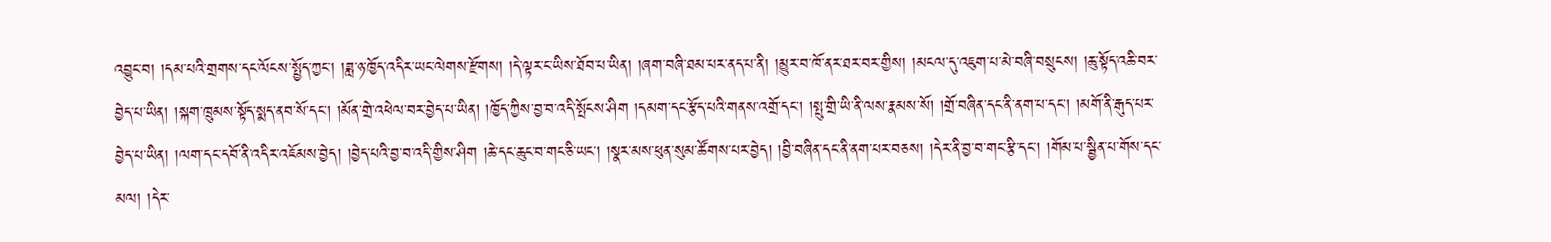འབྱུང་བ། །དམ་པའི་གྲགས་དང་ལོངས་སྤྱོད་ཀྱང་། །ཟླ་ཉ་ཁྱོད་འདིར་ཡང་ལེགས་རྫོགས། །དེ་ལྟར་ང་ཡིས་ཐོབ་པ་ཡིན། །ཞག་བཞི་ཐམ་པར་ནད་པ་ནི། །མྱུར་བ་ཁོ་ནར་ཐར་བར་གྱིས། །མངལ་དུ་འཇུག་པ་མེ་བཞི་བསྲུངས། །ཆུ་སྟོད་འཆི་བར་བྱེད་པ་ཡིན། །སྐག་ཁྲུམས་སྟོད་སྨད་ནབ་སོ་དང་། །མོན་གྲེ་འཕེལ་བར་བྱེད་པ་ཡིན། །ཁྱོད་ཀྱིས་བྱ་བ་འདི་སྤོངས་ཤིག །དམག་དང་རྩོད་པའི་གནས་འགྲོ་དང་། །སྤུ་གྲི་ཡི་ནི་ལས་རྣམས་སོ། །གྲོ་བཞིན་དང་ནི་ནག་པ་དང་། །མགོ་ནི་རྒུད་པར་བྱེད་པ་ཡིན། །ལག་དང་དབོ་ནི་འདིར་འཇོམས་བྱེད། །བྱེད་པའི་བྱ་བ་འདི་གྱིས་ཤིག །ཆེ་དང་ཆུང་བ་གང་ཅི་ཡང་། །སྣར་མས་ཕུན་སུམ་ཚོགས་པར་བྱེད། །བྱི་བཞིན་དང་ནི་ནག་པར་བཅས། །དེར་ནི་བྱ་བ་གང་རྩི་དང་། །གོམ་པ་སྦྱིན་པ་གོས་དང་མལ། །དེར་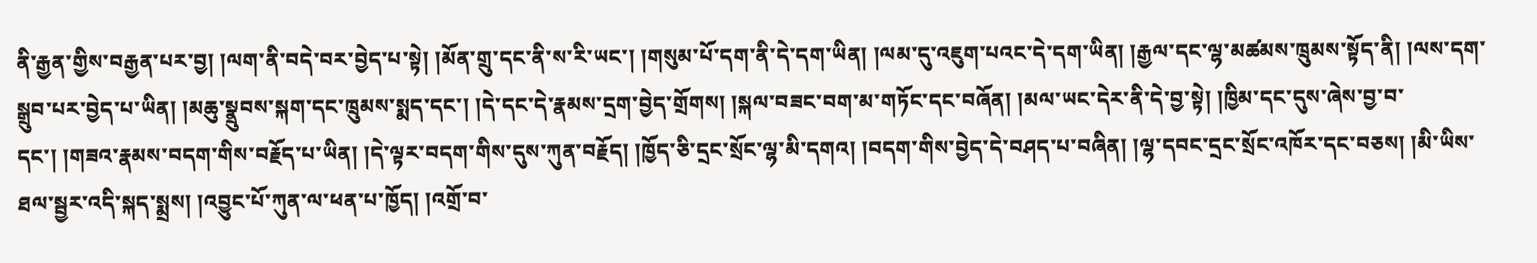ནི་རྒྱན་གྱིས་བརྒྱན་པར་བྱ། །ལག་ནི་བདེ་བར་བྱེད་པ་སྟེ། །མོན་གྲུ་དང་ནི་ས་རི་ཡང་། །གསུམ་པོ་དག་ནི་དེ་དག་ཡིན། །ལམ་དུ་འཇུག་པའང་དེ་དག་ཡིན། །རྒྱལ་དང་ལྷ་མཚམས་ཁྲུམས་སྟོད་ནི། །ལས་དག་སྒྲུབ་པར་བྱེད་པ་ཡིན། །མཆུ་སྣྲུབས་སྐག་དང་ཁྲུམས་སྨད་དང་། །དེ་དང་དེ་རྣམས་དྲག་བྱེད་གྲོགས། །སྐལ་བཟང་བག་མ་གཏོང་དང་བཞོན། །མལ་ཡང་དེར་ནི་དེ་བྱ་སྟེ། །ཁྱིམ་དང་དུས་ཞེས་བྱ་བ་དང་། །གཟའ་རྣམས་བདག་གིས་བརྗོད་པ་ཡིན། །དེ་ལྟར་བདག་གིས་དུས་ཀུན་བརྗོད། །ཁྱོད་ཅི་དྲང་སྲོང་ལྷ་མི་དགའ། །བདག་གིས་བྱེད་དེ་བཤད་པ་བཞིན། །ལྷ་དབང་དྲང་སྲོང་འཁོར་དང་བཅས། །མི་ཡིས་ཐལ་སྦྱར་འདི་སྐད་སྨྲས། །འབྱུང་པོ་ཀུན་ལ་ཕན་པ་ཁྱོད། །འགྲོ་བ་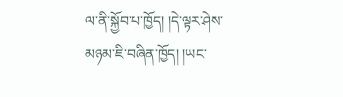ལ་ནི་སྐྱོབ་པ་ཁྱོད། །དེ་ལྟར་ཤེས་མཉམ་ཇི་བཞིན་ཁྱོད། །ཡང་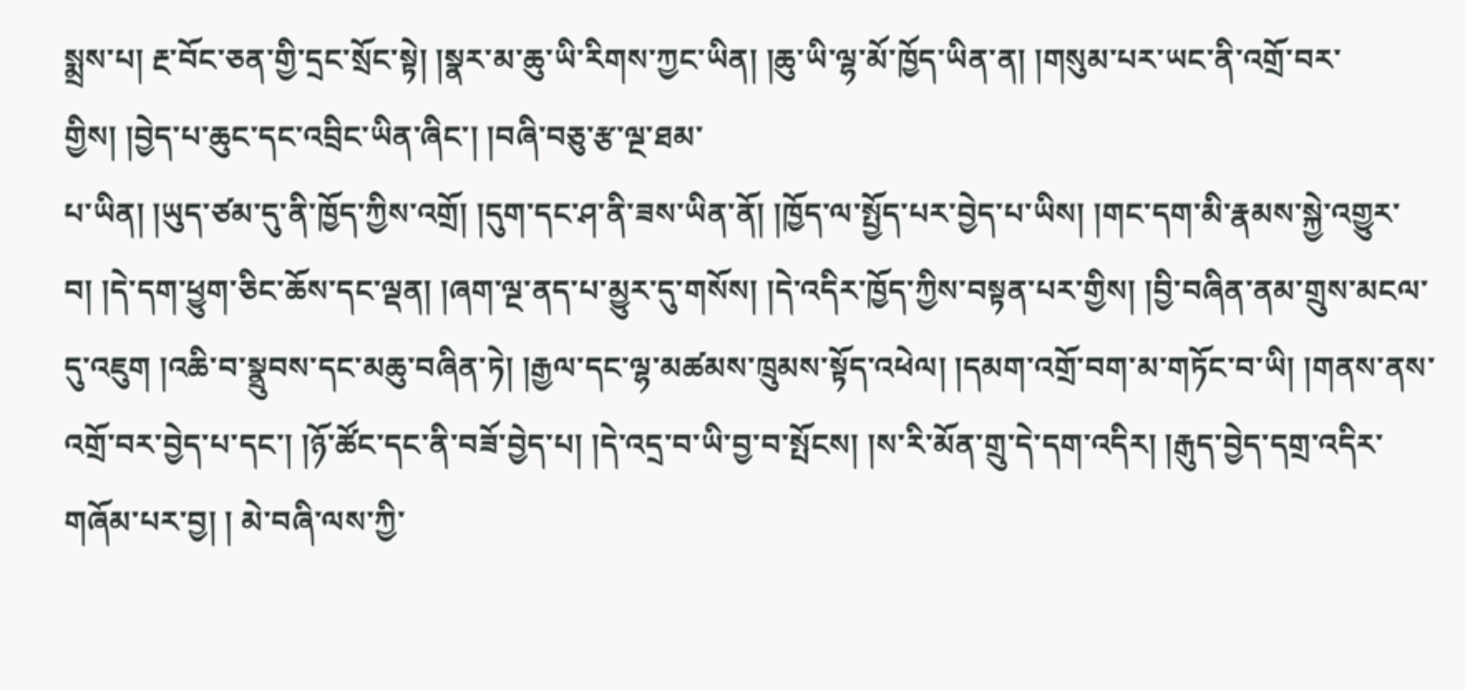སྨྲས་པ། རྔ་བོང་ཅན་གྱི་དྲང་སྲོང་སྟེ། །སྣར་མ་ཆུ་ཡི་རིགས་ཀྱང་ཡིན། །ཆུ་ཡི་ལྷ་མོ་ཁྱོད་ཡིན་ན། །གསུམ་པར་ཡང་ནི་འགྲོ་བར་གྱིས། །བྱེད་པ་ཆུང་དང་འབྲིང་ཡིན་ཞིང་། །བཞི་བཅུ་རྩ་ལྔ་ཐམ་
པ་ཡིན། །ཡུད་ཙམ་དུ་ནི་ཁྱོད་ཀྱིས་འགྲོ། །དུག་དང་ཤ་ནི་ཟས་ཡིན་ནོ། །ཁྱོད་ལ་སྤྱོད་པར་བྱེད་པ་ཡིས། །གང་དག་མི་རྣམས་སྐྱེ་འགྱུར་བ། །དེ་དག་ཕྱུག་ཅིང་ཆོས་དང་ལྡན། །ཞག་ལྔ་ནད་པ་མྱུར་དུ་གསོས། །དེ་འདིར་ཁྱོད་ཀྱིས་བསྟན་པར་གྱིས། །བྱི་བཞིན་ནམ་གྲུས་མངལ་དུ་འཇུག །འཆི་བ་སྣྲུབས་དང་མཆུ་བཞིན་ཏེ། །རྒྱལ་དང་ལྷ་མཚམས་ཁྲུམས་སྟོད་འཕེལ། །དམག་འགྲོ་བག་མ་གཏོང་བ་ཡི། །གནས་ནས་འགྲོ་བར་བྱེད་པ་དང་། །ཉོ་ཚོང་དང་ནི་བཟོ་བྱེད་པ། །དེ་འདྲ་བ་ཡི་བྱ་བ་སྤོངས། །ས་རི་མོན་གྲུ་དེ་དག་འདིར། །རྒུད་བྱེད་དགྲ་འདིར་གཞོམ་པར་བྱ། ། མེ་བཞི་ལས་ཀྱི་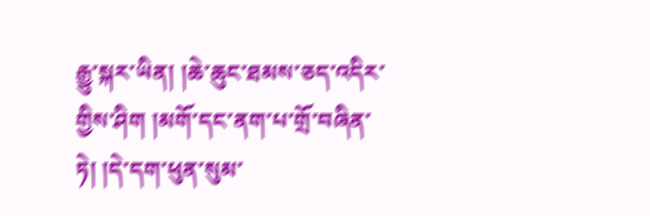རྒྱུ་སྐར་ཡིན། །ཆེ་ཆུང་ཐམས་ཅད་འདིར་གྱིས་ཤིག །མགོ་དང་ནག་པ་གྲོ་བཞིན་ཏེ། །དེ་དག་ཕུན་སུམ་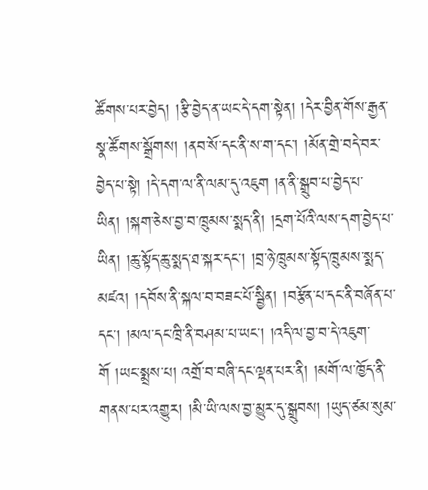ཚོགས་པར་བྱེད། །རྩི་བྱེད་ན་ཡང་དེ་དག་སྟེན། །དེར་བྱིན་གོས་རྒྱན་སྣ་ཚོགས་སྒྲོགས། །ནབ་སོ་དང་ནི་ས་ག་དང་། །མོན་གྲེ་བདེ་བར་བྱེད་པ་སྟེ། །དེ་དག་ལ་ནི་ལམ་དུ་འཇུག །ན་ནི་སྒྲུབ་པ་བྱེད་པ་ཡིན། །སྐག་ཅེས་བྱ་བ་ཁྲུམས་སྨད་ནི། །དྲག་པོའི་ལས་དག་བྱེད་པ་ཡིན། །ཆུ་སྟོད་ཆུ་སྨད་ཐ་སྐར་དང་། །བྲ་ཉེ་ཁྲུམས་སྟོད་ཁྲུམས་སྨད་མཛའ། །དབོས་ནི་སྐལ་བ་བཟང་པོ་སྦྱིན། །བརྩོན་པ་དང་ནི་བཞོན་པ་དང་། །མལ་དང་ཁྲི་ནི་བཤམ་པ་ཡང་། །འདི་ལ་བྱ་བ་དེ་འཇུག་གོ །ཡང་སྨྲས་པ། འགྲོ་བ་བཞི་དང་ལྡན་པར་ནི། །མགོ་ལ་ཁྱོད་ནི་གནས་པར་འགྱུར། །མི་ཡི་ལས་བྱ་མྱུར་དུ་སྒྲུབས། །ཡུད་ཙམ་སུམ་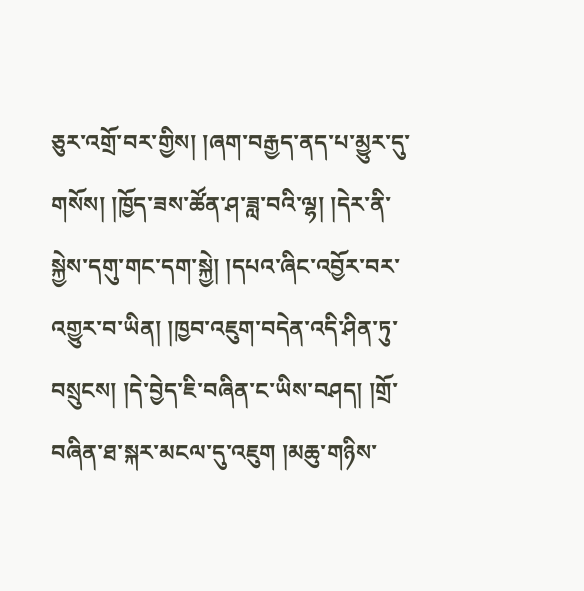ཅུར་འགྲོ་བར་གྱིས། །ཞག་བརྒྱད་ནད་པ་མྱུར་དུ་གསོས། །ཁྱོད་ཟས་ཚོན་ཤ་ཟླ་བའི་ལྷ། །དེར་ནི་སྐྱེས་དགུ་གང་དག་སྐྱེ། །དཔའ་ཞིང་འབྱོར་བར་འགྱུར་བ་ཡིན། །ཁྱབ་འཇུག་བདེན་འདི་ཤིན་ཏུ་བསྲུངས། །དེ་བྱེད་ཇི་བཞིན་ང་ཡིས་བཤད། །གྲོ་བཞིན་ཐ་སྐར་མངལ་དུ་འཇུག །མཆུ་གཉིས་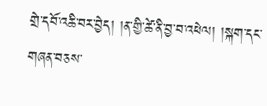གྲེ་དབོ་འཆི་བར་བྱེད། །ན་གྱི་ཚེ་ནི་བྱ་བ་འཕེལ། །སྐག་དང་གཞན་བཅས་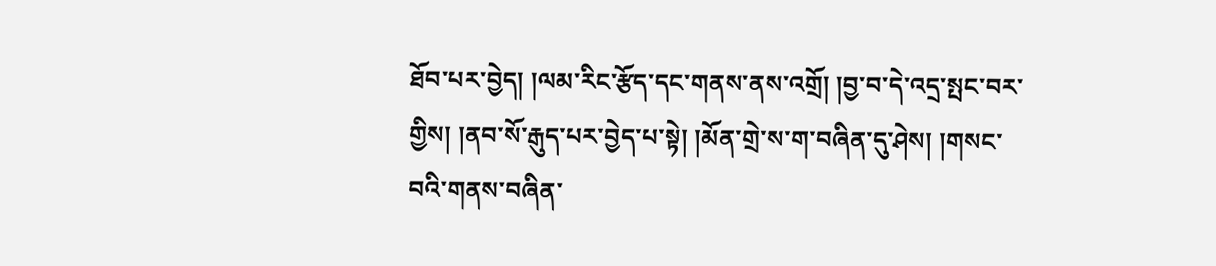ཐོབ་པར་བྱེད། །ལམ་རིང་རྩོད་དང་གནས་ནས་འགྲོ། །བྱ་བ་དེ་འདྲ་སྤང་བར་གྱིས། །ནབ་སོ་རྒུད་པར་བྱེད་པ་སྟེ། །མོན་གྲེ་ས་ག་བཞིན་དུ་ཤེས། །གསང་
བའི་གནས་བཞིན་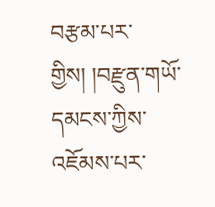བརྩམ་པར་གྱིས། །བརྫུན་གཡོ་དམངས་ཀྱིས་འཇོམས་པར་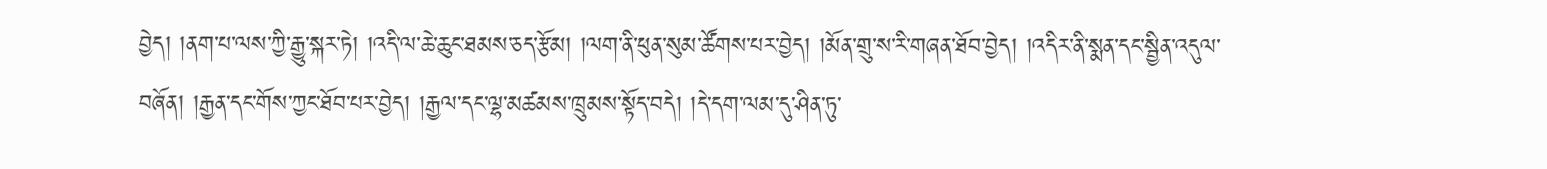བྱེད། །ནག་པ་ལས་ཀྱི་རྒྱུ་སྐར་ཏེ། །འདི་ལ་ཆེ་ཆུང་ཐམས་ཅད་རྩོམ། །ལག་ནི་ཕུན་སུམ་ཚོགས་པར་བྱེད། །མོན་གྲུ་ས་རི་གཞན་ཐོབ་བྱེད། །འདིར་ནི་སྨན་དང་སྦྱིན་འདུལ་བཞོན། །རྒྱན་དང་གོས་ཀྱང་ཐོབ་པར་བྱེད། །རྒྱལ་དང་ལྷ་མཚམས་ཁྲུམས་སྟོད་བདེ། །དེ་དག་ལམ་དུ་ཤིན་ཏུ་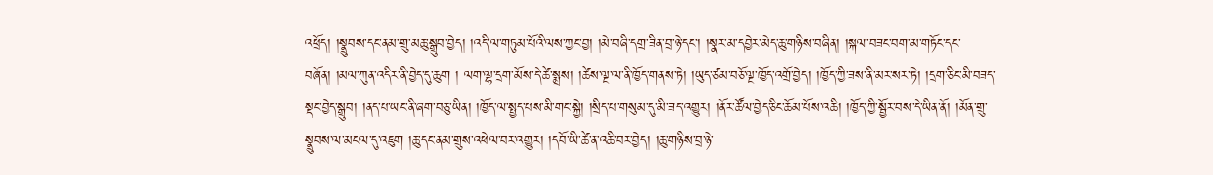འཕྲོད། །སྣྲུབས་དང་ནམ་གྲུ་མཆུ་སྒྲུབ་བྱེད། །འདི་ལ་གཏུམ་པོའི་ལས་ཀྱང་བྱ། །མེ་བཞི་དགྲ་ཟིན་བྲ་ཉེ་དང་། །སྣར་མ་དབྱེར་མེད་ཆུ་གཉིས་བཞིན། །སྐལ་བཟང་བག་མ་གཏོང་དང་བཞོན། །མལ་ཀུན་འདིར་ནི་བྱེད་དུ་ཆུག ། ལག་ལྷ་དྲག་མོས་དེ་ཚེ་སྨྲས། །ཚེས་ལྔ་ལ་ནི་ཁྱོད་གནས་ཏེ། །ཡུད་ཙམ་བཅོ་ལྔ་ཁྱོད་འགྲོ་བྱེད། །ཁྱོད་ཀྱི་ཟས་ནི་མར་སར་ཏེ། །དྲག་ཅིང་མི་བཟད་སྡང་བྱེད་སྒྲུབ། །ནད་པ་ཡང་ནི་ཞག་བཅུ་ཡིན། །ཁྱོད་ལ་སྤྱད་པས་མི་གང་སྐྱེ། །སྲིད་པ་གསུམ་དུ་མི་ཟད་འགྱུར། །ནོར་ཚོལ་བྱེད་ཅིང་ཆོམ་པོས་འཆི། །ཁྱོད་ཀྱི་སྦྱོར་བས་དེ་ཡིན་ནོ། །མོན་གྲུ་སྣྲུབས་ལ་མངལ་དུ་འཇུག །ཆུ་དང་ནམ་གྲུས་འཕེལ་བར་འགྱུར། །དབོ་ཡི་ཚེ་ན་འཆི་བར་བྱེད། །ཆུ་གཉིས་བྲ་ཉེ་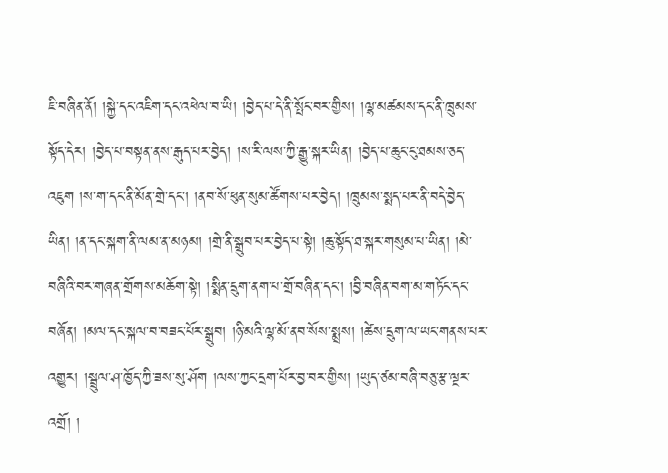ཇི་བཞིན་ནོ། །སྐྱེ་དང་འཇིག་དང་འཕེལ་བ་ཡི། །བྱེད་པ་དེ་ནི་སྤོང་བར་གྱིས། །ལྷ་མཚམས་དང་ནི་ཁྲུམས་སྟོད་དེར། །བྱེད་པ་བསྟན་ནས་རྒུད་པར་བྱེད། །ས་རི་ལས་ཀྱི་རྒྱུ་སྐར་ཡིན། །བྱེད་པ་ཆུང་ངུ་ཐམས་ཅད་འཇུག །ས་ག་དང་ནི་མོན་གྲེ་དང་། །ནབ་སོ་ཕུན་སུམ་ཚོགས་པར་བྱེད། །ཁྲུམས་སྨད་པར་ནི་བདེ་བྱེད་ཡིན། །ན་དང་སྐག་ནི་ལམ་ན་མཉམ། །གྲེ་ནི་སྒྲུབ་པར་བྱེད་པ་སྟེ། །ཆུ་སྟོད་ཐ་སྐར་གསུམ་པ་ཡིན། །མེ་བཞིའི་བར་གཞན་གྲོགས་མཆོག་སྟེ། །སྨིན་དྲུག་ནག་པ་གྲོ་བཞིན་དང་། །བྱི་བཞིན་བག་མ་གཏོང་དང་བཞོན། །མལ་དང་སྐལ་བ་བཟང་པོར་སྒྲུབ། །ཉི་མའི་ལྷ་མོ་ནབ་སོས་སྨྲས། །ཚེས་དྲུག་ལ་ཡང་གནས་པར་འགྱུར། །སྦྲུལ་ཤ་ཁྱོད་ཀྱི་ཟས་སུ་ཤོག །ལས་ཀྱང་དྲག་པོར་བྱ་བར་གྱིས། །ཡུད་ཙམ་བཞི་བཅུ་རྩ་ལྔར་འགྲོ། །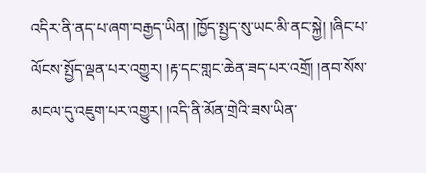འདིར་ནི་ནད་པ་ཞག་བརྒྱད་ཡིན། །ཁྱོད་སྤྱད་སུ་ཡང་མི་ནང་སྐྱེ། །ཞིང་པ་ལོངས་སྤྱོད་ལྡན་པར་འགྱུར། །རྟ་དང་གླང་ཆེན་ཟད་པར་འགྲོ། །ནབ་སོས་མངལ་དུ་འཇུག་པར་འགྱུར། །འདི་ནི་མོན་གྲེའི་ཟས་ཡིན་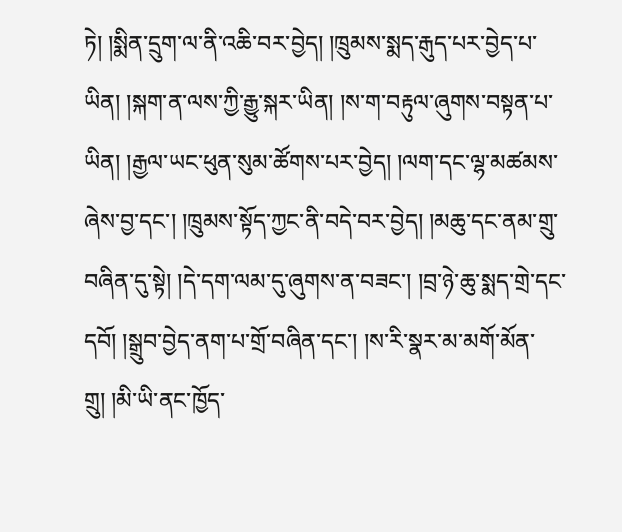ཏེ། །སྨིན་དྲུག་ལ་ནི་འཆི་བར་བྱེད། །ཁྲུམས་སྨད་རྒུད་པར་བྱེད་པ་ཡིན། །སྐག་ན་ལས་ཀྱི་རྒྱུ་སྐར་ཡིན། །ས་ག་བརྟུལ་ཞུགས་བསྟན་པ་ཡིན། །རྒྱལ་ཡང་ཕུན་སུམ་ཚོགས་པར་བྱེད། །ལག་དང་ལྷ་མཚམས་ཞེས་བྱ་དང་། །ཁྲུམས་སྟོད་ཀྱང་ནི་བདེ་བར་བྱེད། །མཆུ་དང་ནམ་གྲུ་བཞིན་དུ་སྟེ། །དེ་དག་ལམ་དུ་ཞུགས་ན་བཟང་། །བྲ་ཉེ་ཆུ་སྨད་གྲེ་དང་དབོ། །སྒྲུབ་བྱེད་ནག་པ་གྲོ་བཞིན་དང་། །ས་རི་སྣར་མ་མགོ་མོན་གྲུ། །མི་ཡི་ནང་ཁྱོད་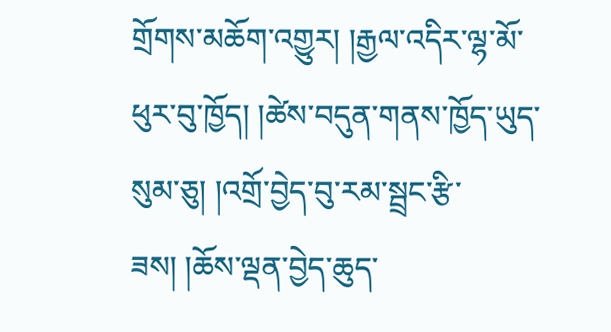གྲོགས་མཆོག་འགྱུར། །རྒྱལ་འདིར་ལྷ་མོ་ཕུར་བུ་ཁྱོད། །ཚེས་བདུན་གནས་ཁྱོད་ཡུད་སུམ་ཅུ། །འགྲོ་བྱེད་བུ་རམ་སྦྲང་རྩི་ཟས། །ཆོས་ལྡན་བྱེད་ཆུད་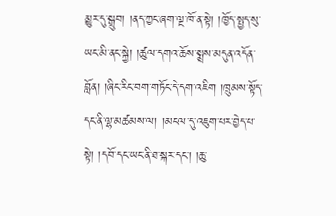མྱུར་དུ་སྒྲུབ། །ནད་ཀྱང་ཞག་ལྔ་ཁོ་ན་སྟེ། །ཁྱོད་སྤྱད་སུ་ཡང་མི་ནང་སྐྱེ། །ཚུལ་དགའ་ཆོས་སྨྲས་མདུན་འདོན་བློན། །ཞིང་རིང་བག་གཏོང་དེ་དག་འཇིག །ཁྲུམས་སྟོད་དང་ནི་ལྷ་མཚམས་ལ། །མངལ་དུ་འཇུག་པར་བྱེད་པ་སྟེ། །དབོ་དང་ཡང་ནི་ཐ་སྐར་དང་། །ཆུ་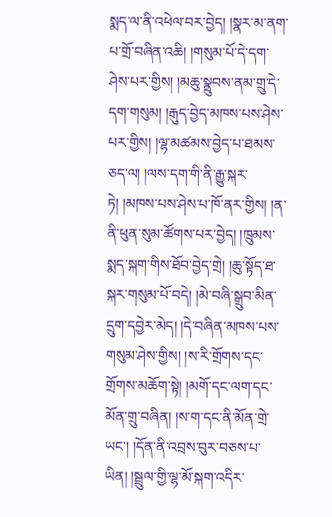སྨད་ལ་ནི་འཕེལ་བར་བྱེད། །སྣར་མ་ནག་པ་གྲོ་བཞིན་འཆི། །གསུམ་པོ་དེ་དག་ཤེས་པར་གྱིས། །མཆུ་སྣྲུབས་ནམ་གྲུ་དེ་དག་གསུམ། །རྒུད་བྱེད་མཁས་པས་ཤེས་པར་གྱིས། །ལྷ་མཚམས་བྱེད་པ་ཐམས་ཅད་ལ། །ལས་དག་གི་ནི་རྒྱུ་སྐར་ཏེ། །མཁས་པས་ཤེས་པ་ཁོ་ནར་གྱིས། །ན་ནི་ཕུན་སུམ་ཚོགས་པར་བྱེད། །ཁྲུམས་སྨད་སྐག་གིས་ཐོབ་བྱེད་གྲེ། །ཆུ་སྟོད་ཐ་སྐར་གསུམ་པོ་བདེ། །མེ་བཞི་སྒྲུབ་མིན་དྲུག་དབྱེར་མེད། །དེ་བཞིན་མཁས་པས་གསུམ་ཤེས་གྱིས། །ས་རི་གྲོགས་དང་གྲོགས་མཆོག་སྟེ། །མགོ་དང་ལག་དང་མོན་གྲུ་བཞིན། །ས་ག་དང་ནི་མོན་གྲེ་ཡང་། །དོན་ནི་འབྲས་བུར་བཅས་པ་ཡིན། །སྦྲུལ་གྱི་ལྷ་མོ་སྐག་འདིར་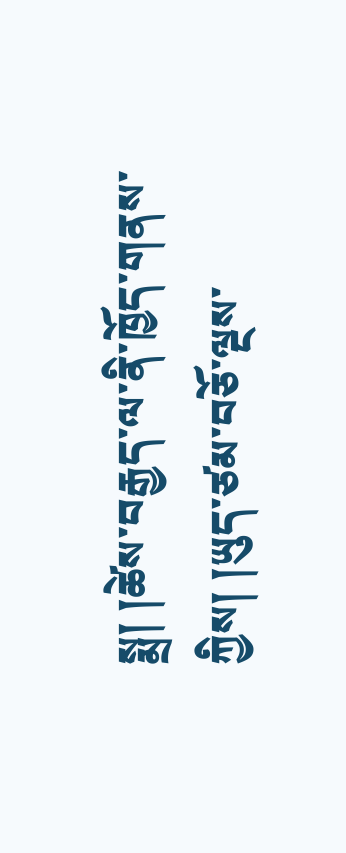སྨྲ། །ཚེས་བརྒྱད་ལ་ནི་ཁྱོད་གནས་ཀྱིས། །ཡུད་ཙམ་བཅོ་ལྔས་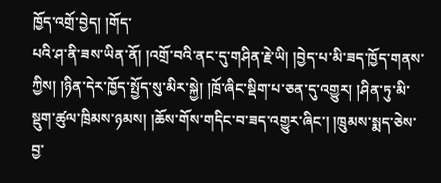ཁྱོད་འགྲོ་བྱེད། །གོད་
པའི་ཤ་ནི་ཟས་ཡིན་ནོ། །འགྲོ་བའི་ནང་དུ་གཤིན་རྗེ་ཡི། །བྱེད་པ་མི་ཟད་ཁྱོད་གནས་ཀྱིས། །ཉིན་དེར་ཁྱོད་སྤྱོད་སུ་མིར་སྐྱེ། །ཁྲོ་ཞིང་སྡིག་པ་ཅན་དུ་འགྱུར། །ཤིན་ཏུ་མི་སྡུག་ཚུལ་ཁྲིམས་ཉམས། །ཆོས་གོས་གདིང་བ་ཟད་འགྱུར་ཞིང་། །ཁྲུམས་སྨད་ཅེས་བྱ་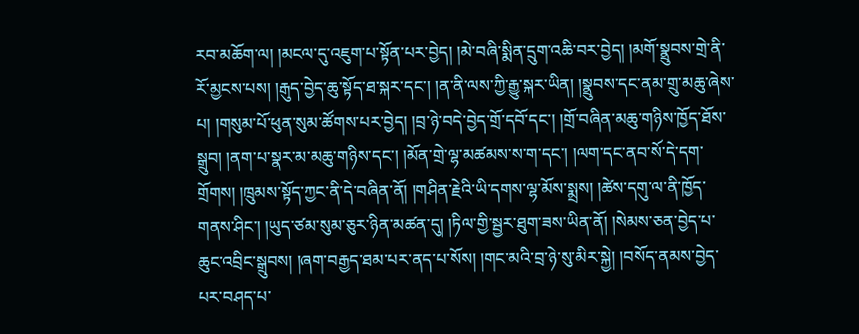རབ་མཆོག་ལ། །མངལ་དུ་འཇུག་པ་སྟོན་པར་བྱེད། །མེ་བཞི་སྨིན་དྲུག་འཆི་བར་བྱེད། །མགོ་སྣྲུབས་གྲེ་ནི་རོ་མྱངས་པས། །རྒུད་བྱེད་ཆུ་སྟོད་ཐ་སྐར་དང་། །ན་ནི་ལས་ཀྱི་རྒྱུ་སྐར་ཡིན། །སྣྲུབས་དང་ནམ་གྲུ་མཆུ་ཞེས་པ། །གསུམ་པོ་ཕུན་སུམ་ཚོགས་པར་བྱེད། །བྲ་ཉེ་བདེ་བྱེད་གྲོ་དབོ་དང་། །གྲོ་བཞིན་མཆུ་གཉིས་ཁྱོད་ཐོས་སྒྲུབ། །ནག་པ་སྣར་མ་མཆུ་གཉིས་དང་། །མོན་གྲེ་ལྷ་མཚམས་ས་ག་དང་། །ལག་དང་ནབ་སོ་དེ་དག་གྲོགས། །ཁྲུམས་སྟོད་ཀྱང་ནི་དེ་བཞིན་ནོ། །གཤིན་རྗེའི་ཡི་དགས་ལྷ་མོས་སྨྲས། །ཚེས་དགུ་ལ་ནི་ཁྱོད་གནས་ཤིང་། །ཡུད་ཙམ་སུམ་ཅུར་ཉིན་མཚན་དུ། །ཏིལ་གྱི་སྦྱར་ཐུག་ཟས་ཡིན་ནོ། །སེམས་ཅན་བྱེད་པ་ཆུང་འབྲིང་སྒྲུབས། །ཞག་བརྒྱད་ཐམ་པར་ནད་པ་སོས། །གང་མའི་བྲ་ཉེ་སུ་མིར་སྐྱེ། །བསོད་ནམས་བྱེད་པར་བཤད་པ་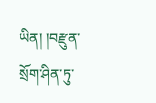ཡིན། །བརྫུན་སྲོག་ཤིན་ཏུ་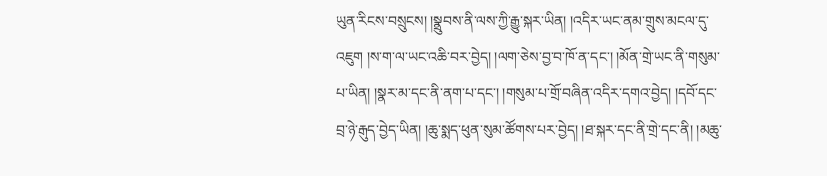ཡུན་རིངས་བསྲུངས། །སྣྲུབས་ནི་ལས་ཀྱི་རྒྱུ་སྐར་ཡིན། །འདིར་ཡང་ནམ་གྲུས་མངལ་དུ་འཇུག །ས་ག་ལ་ཡང་འཆི་བར་བྱེད། །ལག་ཅེས་བྱ་བ་ཁོ་ན་དང་། །མོན་གྲེ་ཡང་ནི་གསུམ་པ་ཡིན། །སྣར་མ་དང་ནི་ནག་པ་དང་། །གསུམ་པ་གྲོ་བཞིན་འདིར་དགའ་བྱེད། །དབོ་དང་བྲ་ཉེ་རྒུད་བྱེད་ཡིན། །ཆུ་སྨད་ཕུན་སུམ་ཚོགས་པར་བྱེད། །ཐ་སྐར་དང་ནི་གྲེ་དང་ནི། །མཆུ་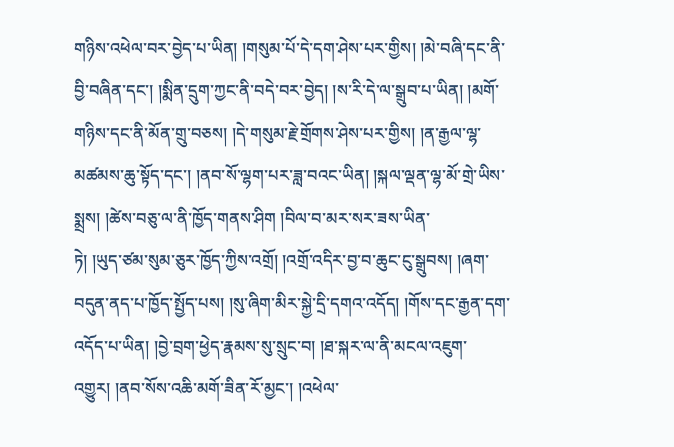གཉིས་འཕེལ་བར་བྱེད་པ་ཡིན། །གསུམ་པོ་དེ་དག་ཤེས་པར་གྱིས། །མེ་བཞི་དང་ནི་བྱི་བཞིན་དང་། །སྨིན་དྲུག་ཀྱང་ནི་བདེ་བར་བྱེད། །ས་རི་དེ་ལ་སྒྲུབ་པ་ཡིན། །མགོ་གཉིས་དང་ནི་མོན་གྲུ་བཅས། །དེ་གསུམ་རྗེ་གྲོགས་ཤེས་པར་གྱིས། །ན་རྒྱལ་ལྷ་མཚམས་ཆུ་སྟོད་དང་། །ནབ་སོ་ལྷག་པར་ཟླ་བའང་ཡིན། །སྐལ་ལྡན་ལྷ་མོ་གྲེ་ཡིས་སྨྲས། །ཚེས་བཅུ་ལ་ནི་ཁྱོད་གནས་ཤིག །བིལ་བ་མར་སར་ཟས་ཡིན་
ཏེ། །ཡུད་ཙམ་སུམ་ཅུར་ཁྱོད་ཀྱིས་འགྲོ། །འགྲོ་འདིར་བྱ་བ་ཆུང་ངུ་སྒྲུབས། །ཞག་བདུན་ནད་པ་ཁྱོད་སྤྱོད་པས། །སུ་ཞིག་མིར་སྐྱེ་དྲི་དགའ་འདོད། །གོས་དང་རྒྱན་དག་འདོད་པ་ཡིན། །བྱེ་བྲག་ཕྱེད་རྣམས་སུ་སྲུང་བ། །ཐ་སྐར་ལ་ནི་མངལ་འཇུག་འགྱུར། །ནབ་སོས་འཆི་མགོ་ཟིན་རོ་མྱང་། །འཕེལ་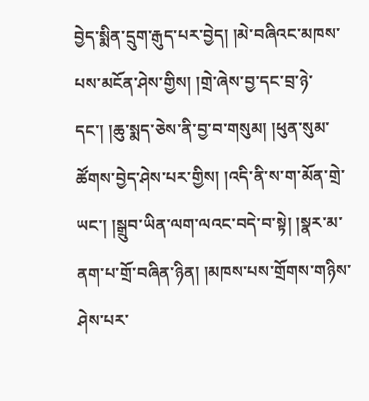བྱེད་སྨིན་དྲུག་རྒུད་པར་བྱེད། །མེ་བཞིའང་མཁས་པས་མངོན་ཤེས་གྱིས། །གྲེ་ཞེས་བྱ་དང་བྲ་ཉེ་དང་། །ཆུ་སྨད་ཅེས་ནི་བྱ་བ་གསུམ། །ཕུན་སུམ་ཚོགས་བྱེད་ཤེས་པར་གྱིས། །འདི་ནི་ས་ག་མོན་གྲེ་ཡང་། །སྒྲུབ་ཡིན་ལག་ལའང་བདེ་བ་སྟེ། །སྣར་མ་ནག་པ་གྲོ་བཞིན་ཉིན། །མཁས་པས་གྲོགས་གཉིས་ཤེས་པར་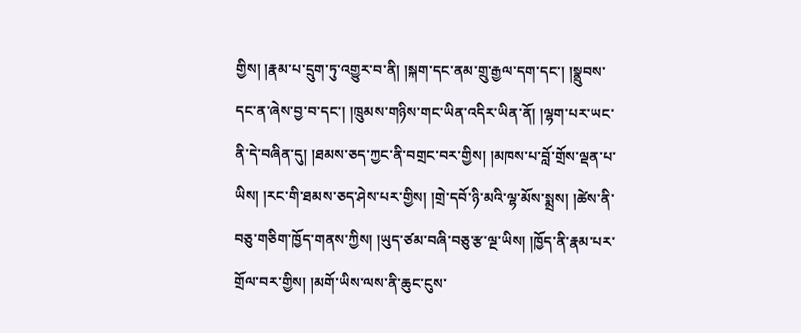གྱིས། །རྣམ་པ་དྲུག་ཏུ་འགྱུར་བ་ནི། །སྐག་དང་ནམ་གྲུ་རྒྱལ་དག་དང་། །སྣྲུབས་དང་ན་ཞེས་བྱ་བ་དང་། །ཁྲུམས་གཉིས་གང་ཡིན་འདིར་ཡིན་ནོ། །ལྷག་པར་ཡང་ནི་དེ་བཞིན་དུ། །ཐམས་ཅད་ཀྱང་ནི་བགྲང་བར་གྱིས། །མཁས་པ་བློ་གྲོས་ལྡན་པ་ཡིས། །རང་གི་ཐམས་ཅད་ཤེས་པར་གྱིས། །གྲེ་དབོ་ཉི་མའི་ལྷ་མོས་སྨྲས། །ཚེས་ནི་བཅུ་གཅིག་ཁྱོད་གནས་ཀྱིས། །ཡུད་ཙམ་བཞི་བཅུ་རྩ་ལྔ་ཡིས། །ཁྱོད་ནི་རྣམ་པར་གྲོལ་བར་གྱིས། །མགོ་ཡིས་ལས་ནི་ཆུང་ངུས་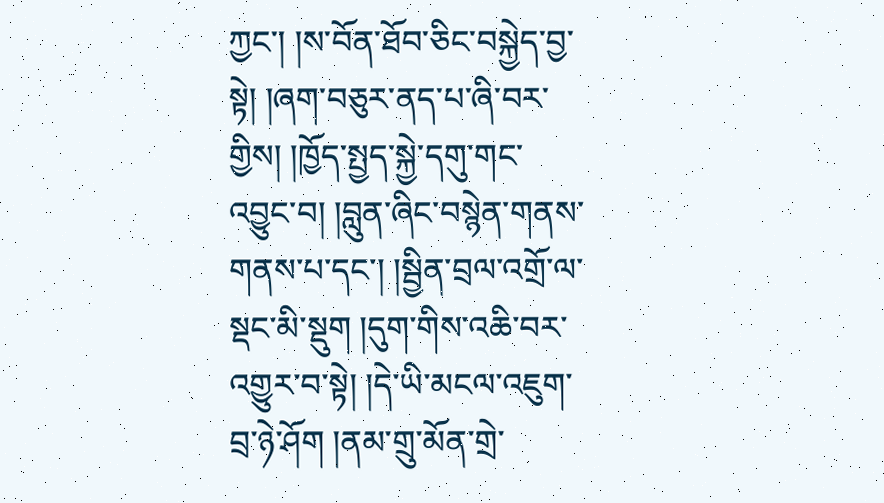ཀྱང་། །ས་བོན་ཐོབ་ཅིང་བསྐྱེད་བྱ་སྟེ། །ཞག་བཅུར་ནད་པ་ཞི་བར་གྱིས། །ཁྱོད་སྤྱད་སྐྱེ་དགུ་གང་འབྱུང་བ། །བླུན་ཞིང་བསྙེན་གནས་གནས་པ་དང་། །སྦྱིན་བྲལ་འགྲོ་ལ་སྡང་མི་སྡུག །དུག་གིས་འཆི་བར་འགྱུར་བ་སྟེ། །དེ་ཡི་མངལ་འཇུག་བྲ་ཉེ་ཤོག །ནམ་གྲུ་མོན་གྲེ་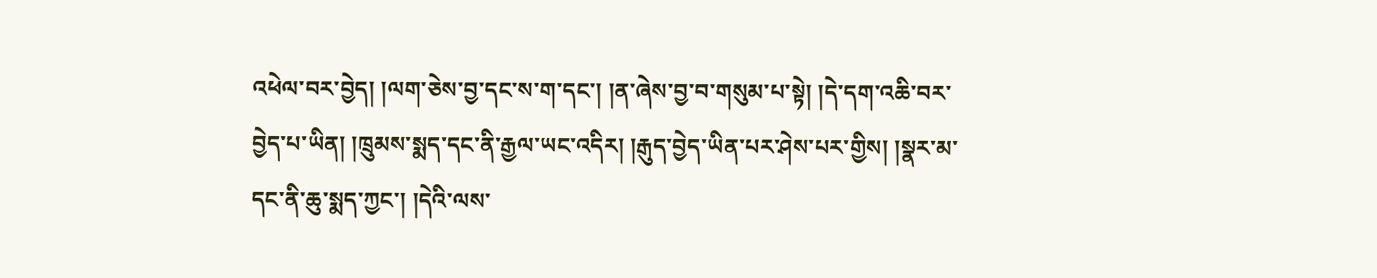འཕེལ་བར་བྱེད། །ལག་ཅེས་བྱ་དང་ས་ག་དང་། །ན་ཞེས་བྱ་བ་གསུམ་པ་སྟེ། །དེ་དག་འཆི་བར་བྱེད་པ་ཡིན། །ཁྲུམས་སྨད་དང་ནི་རྒྱལ་ཡང་འདིར། །རྒུད་བྱེད་ཡིན་པར་ཤེས་པར་གྱིས། །སྣར་མ་དང་ནི་ཆུ་སྨད་ཀྱང་། །དེའི་ལས་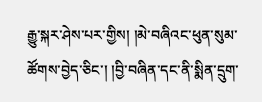རྒྱུ་སྐར་ཤེས་པར་གྱིས། །མེ་བཞིའང་ཕུན་སུམ་ཚོགས་བྱེད་ཅིང་། །བྱི་བཞིན་དང་ནི་སྨིན་དྲུག་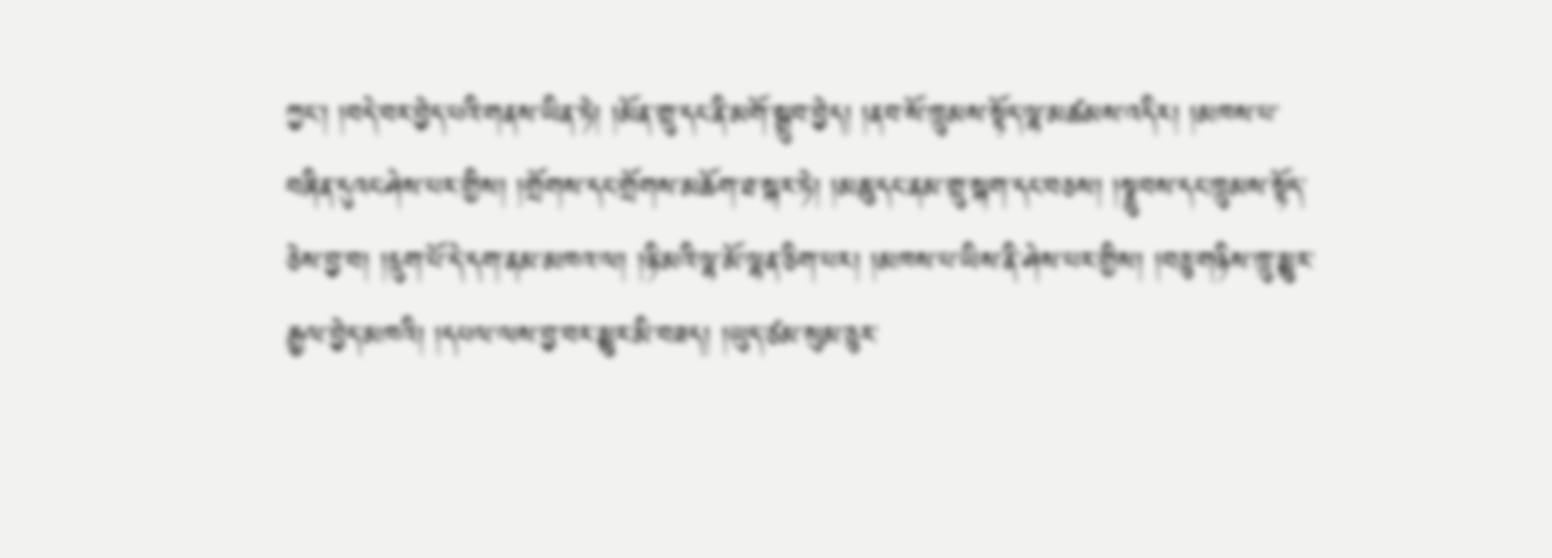ཀྱང་། །བདེ་བར་བྱེད་པའི་གནས་ཡིན་ཏེ། །མོན་གྲུ་དང་ནི་མགོ་སྒྲུབ་བྱེད། །ནབ་སོ་ཁྲུམས་སྟོད་ལྷ་མཚམས་འདིར། །མཁས་པ་
བཞིན་དུའང་ཤེས་པར་གྱིས། །གྲོགས་དང་གྲོགས་མཆོག་ཐ་སྐར་ཏེ། །མཆུ་དང་ནམ་གྲུ་སྐག་དང་བཅས། །སྣྲུབས་དང་ཁྲུམས་སྟོད་ཅེས་བྱ་བ། །དྲུག་པོ་དེ་དག་ནམ་མཁའ་ལ། །ཉི་མའི་ལྷ་མོ་ལྷན་ཅིག་པར། །མཁས་པ་ཡིས་ནི་ཤེས་པར་གྱིས། །བཅུ་གཉིས་ཁྲུ་མྱུར་རྒྱལ་བྱེད་མཁའི། །དཔལ་ལས་བྱ་བར་མྱུར་མི་བཟད། །ཡུད་ཙམ་སུམ་ཅུར་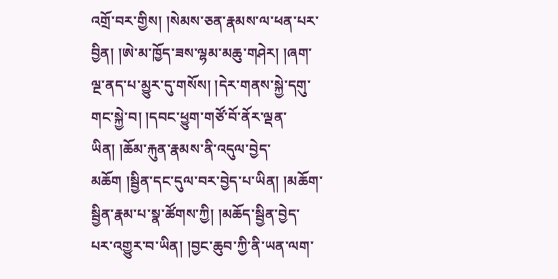འགྲོ་བར་གྱིས། །སེམས་ཅན་རྣམས་ལ་ཕན་པར་བྱིན། །ཨེ་མ་ཁྱོད་ཟས་ལྷམ་མཆུ་གཤེར། །ཞག་ལྔ་ནད་པ་མྱུར་དུ་གསོས། །དེར་གནས་སྐྱེ་དགུ་གང་སྐྱེ་བ། །དབང་ཕྱུག་གཙོ་བོ་ནོར་ལྡན་ཡིན། །ཆོམ་རྐུན་རྣམས་ནི་འདུལ་བྱེད་མཆོག །སྦྱིན་དང་དུལ་བར་བྱེད་པ་ཡིན། །མཆོག་སྦྱིན་རྣམ་པ་སྣ་ཚོགས་ཀྱི། །མཆོད་སྦྱིན་བྱེད་པར་འགྱུར་བ་ཡིན། །བྱང་ཆུབ་ཀྱི་ནི་ཡན་ལག་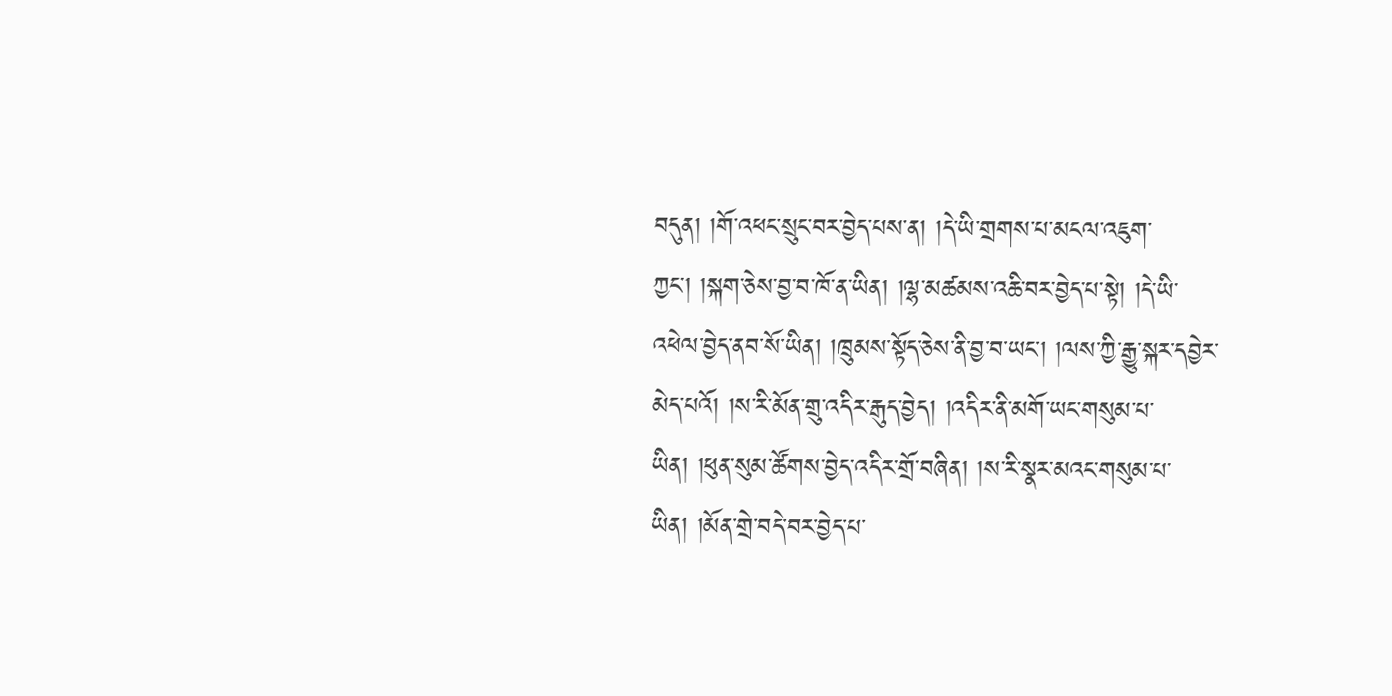བདུན། །གོ་འཕང་སྲུང་བར་བྱེད་པས་ན། །དེ་ཡི་གྲགས་པ་མངལ་འཇུག་ཀྱང་། །སྐག་ཅེས་བྱ་བ་ཁོ་ན་ཡིན། །ལྷ་མཚམས་འཆི་བར་བྱེད་པ་སྟེ། །དེ་ཡི་འཕེལ་བྱེད་ནབ་སོ་ཡིན། །ཁྲུམས་སྟོད་ཅེས་ནི་བྱ་བ་ཡང་། །ལས་ཀྱི་རྒྱུ་སྐར་དབྱེར་མེད་པའོ། །ས་རི་མོན་གྲུ་འདིར་རྒུད་བྱེད། །འདིར་ནི་མགོ་ཡང་གསུམ་པ་ཡིན། །ཕུན་སུམ་ཚོགས་བྱེད་འདིར་གྲོ་བཞིན། །ས་རི་སྣར་མའང་གསུམ་པ་ཡིན། །མོན་གྲེ་བདེ་བར་བྱེད་པ་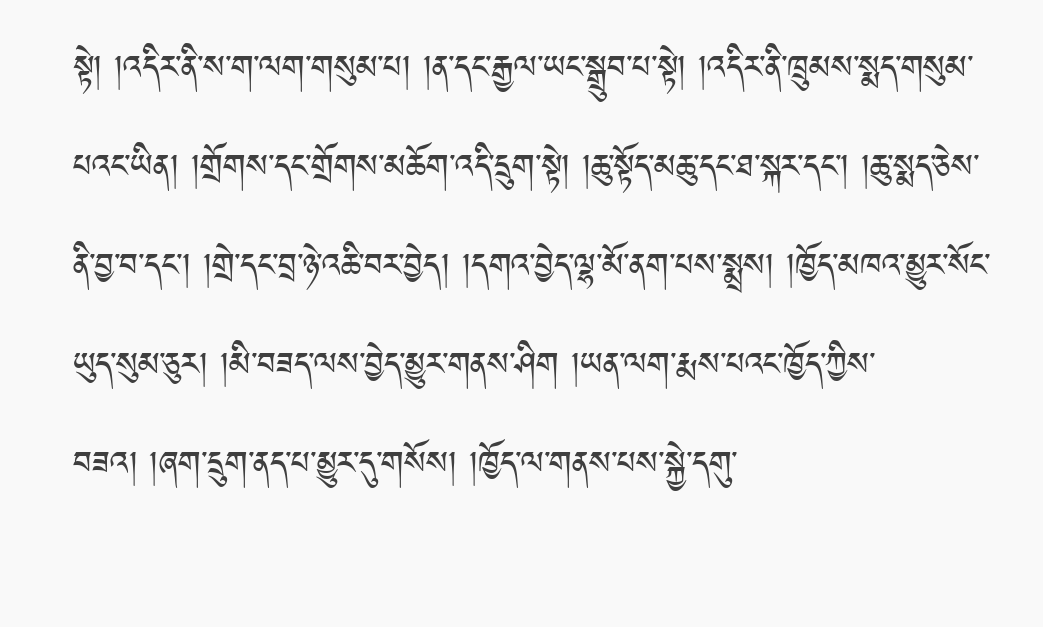སྟེ། །འདིར་ནི་ས་ག་ལག་གསུམ་པ། །ན་དང་རྒྱལ་ཡང་སྒྲུབ་པ་སྟེ། །འདིར་ནི་ཁྲུམས་སྨད་གསུམ་པའང་ཡིན། །གྲོགས་དང་གྲོགས་མཆོག་འདི་དྲུག་སྟེ། །ཆུ་སྟོད་མཆུ་དང་ཐ་སྐར་དང་། །ཆུ་སྨད་ཅེས་ནི་བྱ་བ་དང་། །གྲེ་དང་བྲ་ཉེ་འཆི་བར་བྱེད། །དགའ་བྱེད་ལྷ་མོ་ནག་པས་སྨྲས། །ཁྱོད་མཁའ་མྱུར་སོང་ཡུད་སུམ་ཅུར། །མི་བཟད་ལས་བྱེད་མྱུར་གནས་ཤིག །ཡན་ལག་རྨས་པའང་ཁྱོད་ཀྱིས་བཟའ། །ཞག་དྲུག་ནད་པ་མྱུར་དུ་གསོས། །ཁྱོད་ལ་གནས་པས་སྐྱེ་དགུ་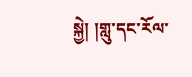སྐྱེ། །གླུ་དང་རོལ་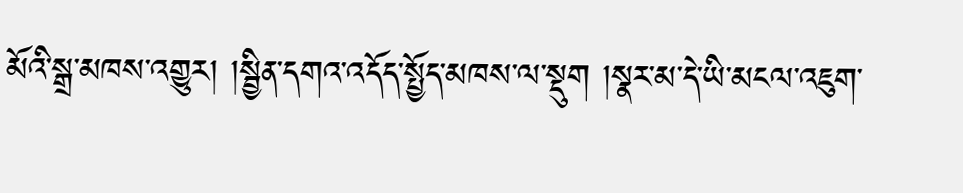མོའི་སྒྲ་མཁས་འགྱུར། །སྦྱིན་དགའ་འདོད་སྤྱོད་མཁས་ལ་སྡུག །སྣར་མ་དེ་ཡི་མངལ་འཇུག་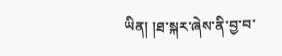ཡིན། །ཐ་སྐར་ཞེས་ནི་བྱ་བ་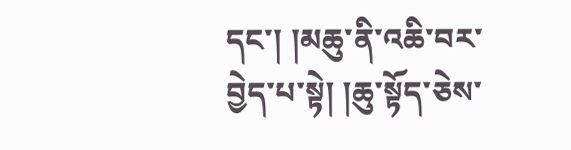དང་། །མཆུ་ནི་འཆི་བར་བྱེད་པ་སྟེ། །ཆུ་སྟོད་ཅེས་